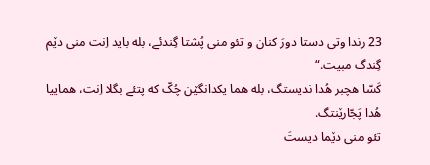23 رندا وتی دستا دورَ کنان و تئو منی پُشتا گِندئے، بله باید اِنت منی دێم گِندگ مبیت.“
کَسّا هچبر هُدا ندیستگ، بله هما یکدانگێن چُکّ که پتئے بگلا اِنت، هماییا هُدا پَجّارێنتگ.
تئو منی دێما دیستَ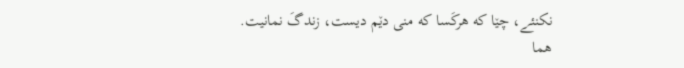نکنئے، چێا که هرکَسا که منی دێم دیست، زندگَ نمانیت.
هما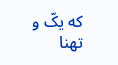که یکّ و تهنا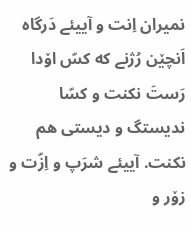نمیران اِنت و آییئے دَرگاه اَنچێن رُژنے که کسّ اۆدا رَستَ نکنت و کسّا ندیستگ و دیستی هم نکنت. آییئے شرَپ و اِزّت و زۆر و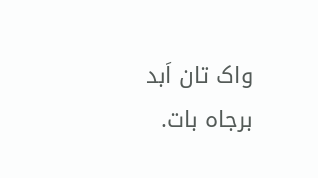واک تان اَبد برجاه بات.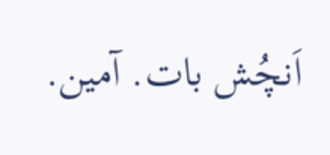اَنچُش بات. آمین.